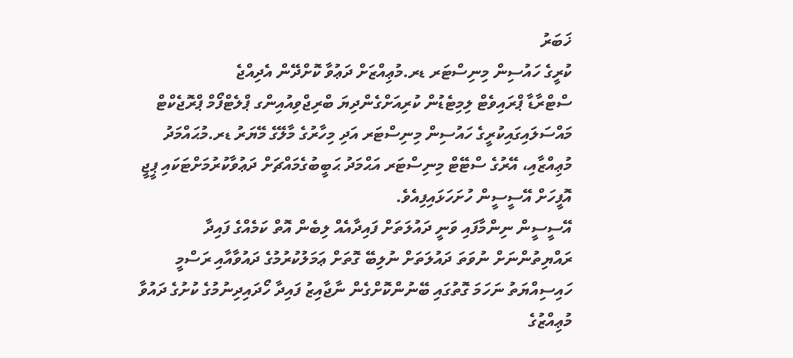ޚަބަރު
ކުރީގެ ހައުސިން މިނިސްޓަރ ޑރ.މުޢިއްޒަށް ދަޢުވާ ކޮށްދޭން އެދިއްޖެ
ސްޓްރާޑާ ޕްރައިވެޓް ލިމިޓެޑުން ކުރިއަށްގެންދިޔަ ބްރިޖްވިއުއިންގ ޕްލެޓްފޯމް ޕްރޮޖެކްޓް މައްސަލައިގައިކުރީގެ ހައުސިން މިނިސްޓަރ އަދި މިހާރުގެ މާލޭގެ މޭޔަރު ޑރ.މުޙައްމަދު މުޢިއްޒާއި، އޭރުގެ ސްޓޭޓް މިނިސްޓަރ އަޙްމަދު ޙަބީބުގެމައްޗަށް ދަޢުވާކުރުމަށްޓަކައި ޕީޖީ އޮފީހަށް އޭސީސީން ހުށަހަޅައިފިއެވެ.
އޭސީސީން ނިންމާފައި ވަނީ ދައުލަތަށް ފައިދާއެއް ލިބެން އޮތް ކަމެއްގެ ފައިދާ ރައްޔިތުންނަށް ނުވަތަ ދައުލަތަށް ނުލިބޭ ގޮތަށް ޢަމަލުކުރުމުގެ ދައުވާއާއި ރަސްމީ ހައިސިއްޔަތު ނަހަމަ ގޮތުގައި ބޭނުންކޮށްގެން ނާޖާއިޒު ފައިދާ ހޯދައިދިނުމުގެ ކުށުގެ ދައުވާ މުޢިއްޒުގެ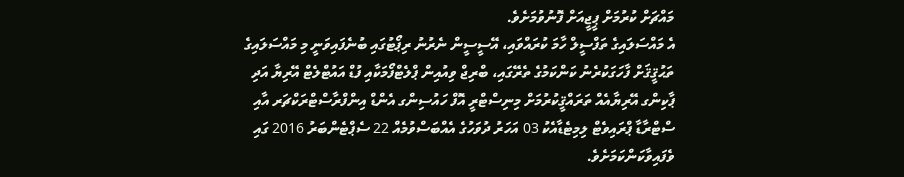މައްޗަށް ކުރުމަށް ޕީޖީއަށް ފޮނުވުމަށެވެ.
އެ މައްސަލައިގެ ތަފްސީލް ހާމަ ކުރައްވައި، އޭސީސީން ނެރުނު ރިޕޯޓުގައި ބުނެފައިވަނީ މި މައްސަލައިގެ ތަޙުޤީޤަށް ފާހަގަކުރެނު ކަންކަމުގެ ތެރޭގައި، ބްރިޖް ވިއުއިން ޕްލެޓްފޯމަކާއި ފުޑް އައުޓްލެޓް އޭރިޔާ އަދި ޕާކިންގ އޭރިޔާއެއް ތަރައްޤީކުރުމަށް މިނިސްޓްރީ އޮފް ހައުސިންގ އެންޑް އިންފްރާސްޓްރަކްޗަރ އާއި ސްޓްރާޑާ ޕްރައިވެޓް ލިމިޓެޑާއެކު 03 އަހަރު ދުވަހުގެ އެއްބަސްވުމެއް 22 ސެޕްޓެންބަރު 2016 ގައި ވެފައިވާކަންކަމަށެވެ.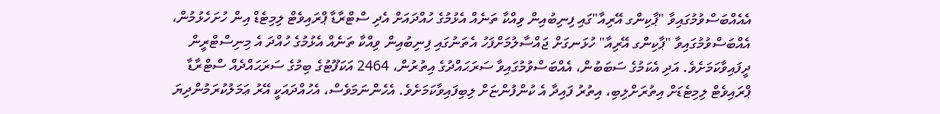އެއެއްބަސްވުމުގައިވާ "ޕާކިންގ އޭރިއާ"ގައި ފިނިބުއިން ވިއްކާ ތަނެއް އެޅުމުގެ ހުއްދައަށް އެދި ސްޓްރާޑާ ޕްރައިވެޓް ލިމިޓެޑް އިން ހުށަހެޅުމުން، އެއްބަސްވުމުގައިވާ "ޕާކިންގ އޭރިއާ" ހުޅަނގަށް ޖައްސާލުމަށްފަހު އެތަނުގައި ފިނިބުއިން ވިއްކާ ތަނެއް އެޅުމުގެ ހުއްދަ އެ މިނިސްޓްރީން ދީފައިވާކަމަށެވެ. އަދި އެކަމުގެ ސަބަބުން، އެއްބަސްވުމުގައިވާ ސަރަޙައްދުގެ އިތުރުން، 2464 އަކަފޫޓުގެ ބިމުގެ ސަރަޙައްދެއް ސްޓްރާޑާ ޕްރައިވެޓް ލިމިޓެޑަށް އިތުރަށްލިބި، އިތުރު ފައިދާ އެ ކުންފުންޏަށް ލިބިފައިވާކަމަށެވެ. އެހެންނަމަވެސް، އެހުއްދައަކީ އޭރު ޢަމަލުކުރަމުންދިޔަ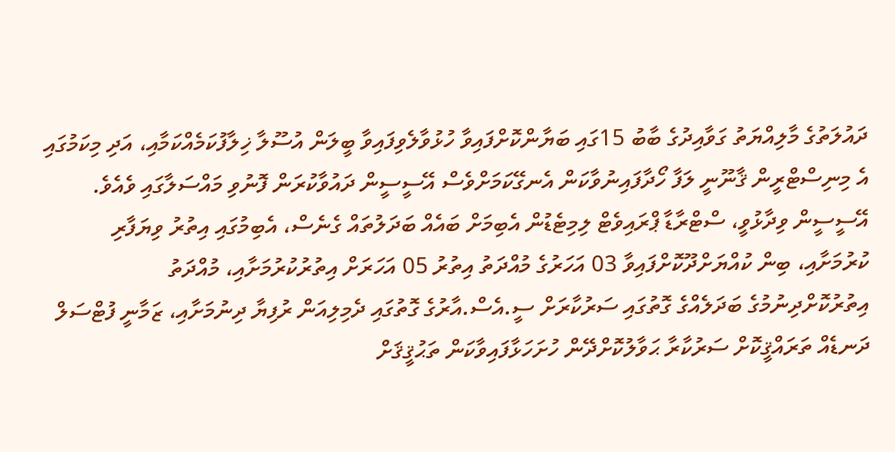ދައުލަތުގެ މާލިއްޔަތު ގަވާއިދުގެ ބާބު 15ގައި ބަޔާންކޮށްފައިވާ ހުޅުވާލެވިފައިވާ ބީލަން އުސޫލާ ޚިލާފުކަމެއްކަމާއި، އަދި މިކަމުގައި އެ މިނިސްޓްރީން ޤާނޫނީ ލަފާ ހޯދާފައިނުވާކަން އެނގޭކަމަށްވެސް އޭސީސީން ދައުވާކުރަން ފޮނުވި މައްސަލާގައި ވެއެވެ.
އޭސީސީން ވިދާޅުވީ، ސްޓްރާޑާ ޕްރައިވެޓް ލިމިޓެޑުން އެބިމަށް ބައެއް ބަދަލުތައް ގެނެސް، އެބިމުގައި އިތުރު ވިޔަފާރި ކުރުމަށާއި، ބިން ކުއްޔަށްދޫކޮށްފައިވާ 03 އަހަރުގެ މުއްދަތު އިތުރު 05 އަހަރަށް އިތުރުކުރުމަށާއި، މުއްދަތު އިތުރުކޮށްދިނުމުގެ ބަދަލެއްގެ ގޮތުގައި ސަރުކާރަށް ސީ.އެސް.އާރުގެ ގޮތުގައި ދެމިލިއަން ރުފިޔާ ދިނުމަށާއި، ޒަމާނީ ފުޓްސަލް ދަނޑެއް ތަރައްޤީކޮށް ސަރުކާރާ ޙަވާލުކޮށްދޭން ހުށަހަޅާފައިވާކަން ތަޙުޤީޤަށް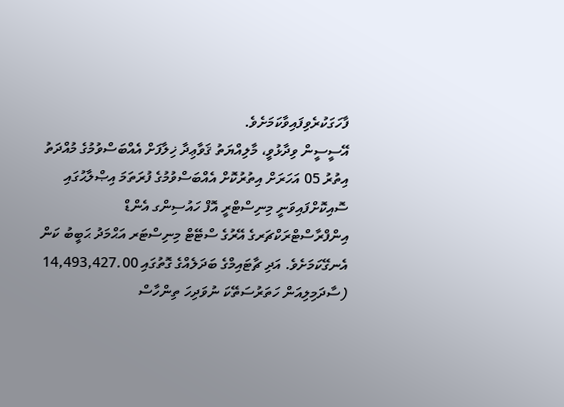ފާހަގަކުރެވިފައިވާކަމަށެވެ.
އޭސީސީން ވިދާޅުވީ، މާލިއްޔަތު ޤަވާޢިދާ ޚިލާފަށް އެއްބަސްވުމުގެ މުއްދަތު އިތުރު 05 އަހަރަށް އިތުރުކޮށް އެއްބަސްވުމުގެ ފުރަތަމަ އިޞްލާޙުގައި ސޮއިކޮށްފައިވަނީ މިނިސްޓްރީ އޮފް ހައުސިންގ އެންޑް އިންފްރާސްޓްރަކްޗަރގެ އޭރުގެ ސްޓޭޓް މިނިސްޓަރ އަޙްމަދު ޙަބީބު ކަން އެނގޭކަމަށެވެ. އަދި ޗާޓައިމްގެ ބަދަލެއްގެ ގޮތުގައި 14,493,427.00 (ސާދަމިލިއަން ހަތަރުސަތޭކަ ނުވަދިހަ ތިންހާސް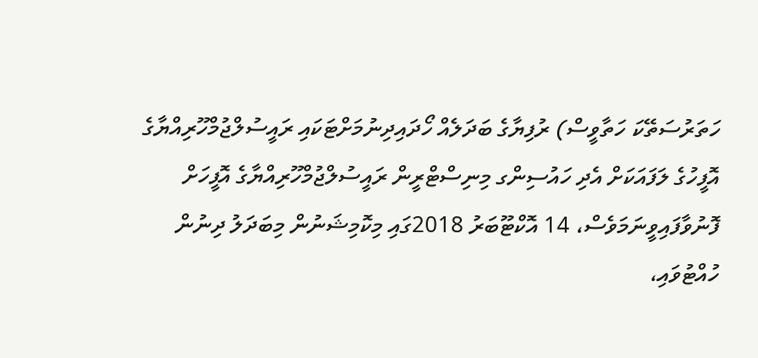ހަތަރުސަތޭކަ ހަތާވީސް) ރުފިޔާގެ ބަދަލެއް ހޯދައިދިނުމަށްޓަކައި ރައީސުލްޖުމްހޫރިއްޔާގެ އޮފީހުގެ ލަފައަކަށް އެދި ހައުސިންގ މިނިސްޓްރީން ރައީސުލްޖުމްހޫރިއްޔާގެ އޮފީހަށް ފޮނުވާފައިވީނަމަވެސް، 14 އޮކްޓޫބަރު 2018ގައި މިކޮމިޝަނުން މިބަދަލު ދިނުން ހުއްޓުވައި،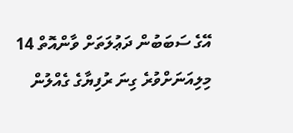އޭގެ ސަބަބުން ދަޢުލަތަށް ވާންއޮތް 14 މިލިއަނަށްވުރެ ގިނަ ރުފިޔާގެ ގެއްލުން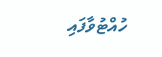ހުއްޓުވާފައި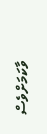ވާކަމަށްވެސް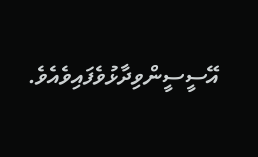އޭސީސީންވިދާޅުވެފައިވެއެވެ.